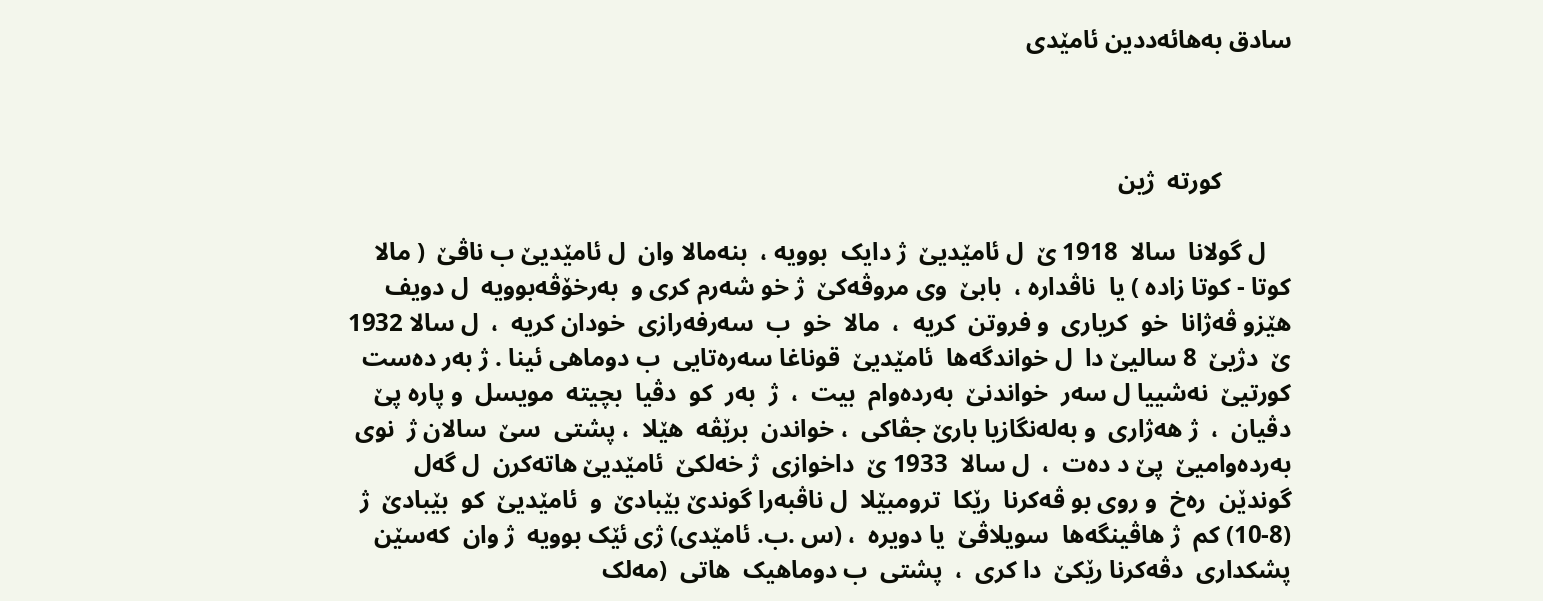سادق به‌هائه‌ددین ئامێدی



           کورته‌  ژین

    ل گولانا  سالا  1918 ێ  ل ئامێدیێ  ژ دایک  بوویه‌ ،  بنه‌مالا وان  ل ئامێدیێ ب ناڤێ  ( مالا کوتا - کوتا زاده‌ ) یا  ناڤداره‌ ،  بابێ  وی مروڤه‌کێ  ژ خو شه‌رم کری و  به‌رخۆڤه‌بوویه‌  ل دویف  هێزو ڤه‌ژانا  خو  کریاری  و فروتن  کریه‌  ،  مالا  خو  ب  سه‌رفه‌رازی  خودان کریه‌  ،  ل سالا 1932 ێ  دژیێ  8 سالیێ دا  ل خواندگه‌ها  ئامێدیێ  قوناغا سه‌ره‌تایی  ب دوماهی ئینا . ژ به‌ر ده‌ست کورتیێ  نه‌شییا ل سه‌ر  خواندنێ  به‌رده‌وام  بیت  ،  ژ  به‌ر  کو  دڤیا  بچیته‌  مویسل  و پاره ‌پێ دڤیان  ،  ژ هه‌ژاری  و به‌له‌نگازیا بارێ جڤاکی  ، خواندن  برێڤه‌  هێلا  ، پشتی  سێ  سالان ژ  نوی  به‌رده‌وامیێ  پێ د ده‌ت  ،  ل سالا  1933 ێ  داخوازی  ژ خه‌لکێ  ئامێدیێ هاته‌کرن  ل گه‌ل گوندێن  ره‌خ  و روی بو ڤه‌کرنا  رێکا  ترومبێلا  ل ناڤبه‌را گوندێ بێبادێ  و  ئامێدیێ  کو  بێبادێ  ژ (8-10) کم  ژ هاڤینگه‌ها  سویلاڤێ  یا دویره‌  ، (س .ب. ئامێدی) ژی ئێک بوویه‌  ژ وان  که‌سێن  پشکداری  دڤه‌کرنا رێکێ  دا کری  ،  پشتی  ب دوماهیک  هاتی  (مه‌لک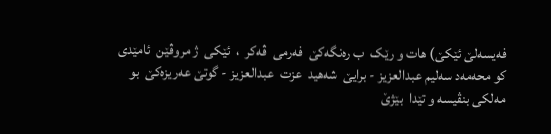فه‌یسه‌لێ ئێکێ) هات و رێک  ب ره‌نگه‌کێ  فه‌رمی  ڤه‌کر  ،  ئێکی  ژ مروڤێن  ئامێدی  کو محه‌مه‌د سه‌لیم عبدالعزیز - برایێ  شه‌هید  عزت  عبدالعزیز - گوتێ عه‌ریزه‌کێ  بو مه‌لکی بنڤیسه‌ و تێدا  بێژێ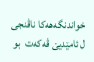خواندنگه‌هه‌کا ناڤنجی  ل ئامێدیێ ڤه‌که‌ت  بو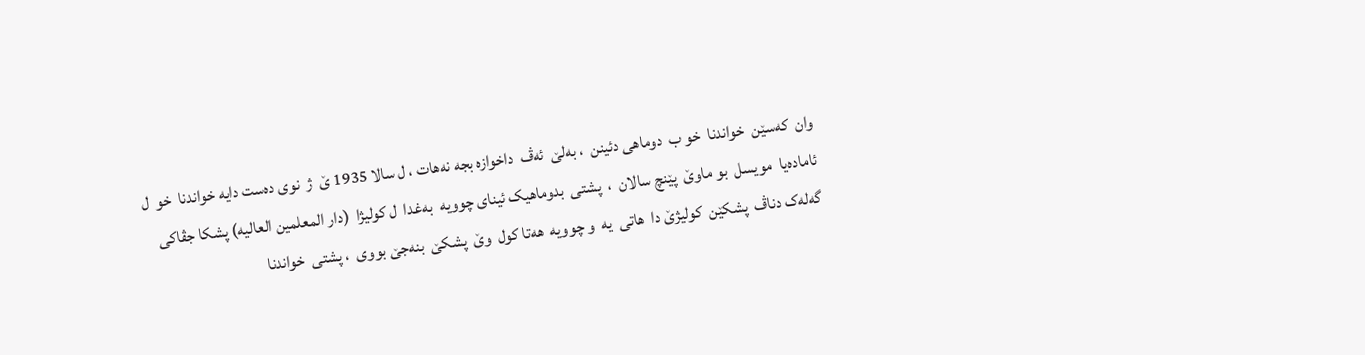وان  که‌سێن  خواندنا  خو ب  دوماهی دئینن  ، به‌لێ  ئه‌ڤ  داخوازه‌ بجه نه‌هات ، ل سالا 1935 ێ  ژ  نوی ده‌ست دایه‌ خواندنا  خو  ل ئاماده‌یا  مویسل  بو ماوێ  پێنچ سالان  ،  پشتی  بدوماهیک ئینای چوویه‌  به‌غدا  ل کولیژا  (دار المعلمین العالیه) پشکا جڤاکی  گه‌له‌ک دناڤ  پشکێن  کولیژێ دا  هاتی  یه‌  و چوویه‌  هه‌تا کول  وێ  پشکێ  بنه‌جێ بووی  ، پشتی  خواندنا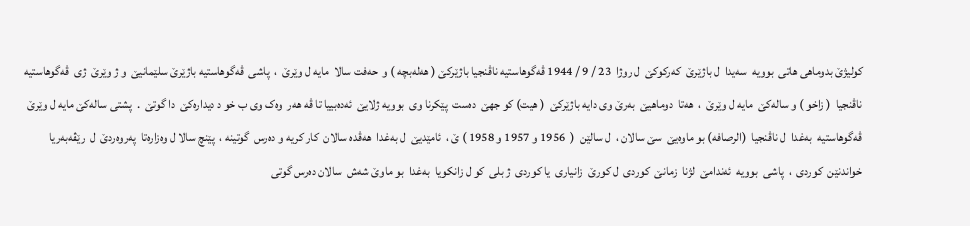کولیژێ بدوماهی هاتی  بوویه‌  سه‌یدا  ل باژێرێ  که‌رکوکێ  ل روژا  23 / 9 / 1944 ڤه‌گوهاستیه‌ ناڤنجیا باژێرکێ ( هه‌له‌بچه‌ ) و  حه‌فت سالا  مایه‌ ل وێرێ  ،  پاشی  ڤه‌گوهاستیه‌ باژێرێ سلێمانیێ  و ژ وێرێ  ژی  ڤه‌گوهاستیه‌ ناڤنجیا  ( زاخو ) و ساله‌کێ  مایه‌ ل وێرێ  ،  هه‌تا  دوماهیێ  به‌رێ وی دایه‌ باژێرکێ  ( هیت) کو جهێ  ده‌ست  پێکرنا وی  بوویه‌ ژلایێ  ئه‌ده‌بییا تا ڤه‌ هه‌ر  وه‌ک وی ب خو د دیداره‌کێ  دا گوتێ  .  پشتی ساله‌کێ مایه‌ ل وێرێ  ڤه‌گوهاستیه‌  به‌غدا  ل ناڤنجیا  (الرصافه) بو ماوه‌یێ  سێ سالان ،  ل سالێن  (  1956 و 1957 و 1958 ) ێ ،  ئامێدیێ  ل به‌غدا  هه‌ڤده‌ سالان  کار کریه‌ و ده‌رس  گوتینه‌ ،  پێنچ سالا ل وه‌زاره‌تا  په‌روه‌ردێ  ل  رێڤه‌به‌ریا  خواندنێن  کوردی  ،  پاشی  بوویه‌  ئه‌ندامێ  لژنا  زمانێ  کوردی  ل کورێ  زانیاری  یا کوردی  ژ بلی  کو ل زانکویا  به‌غدا  بو ماو‌ێ شه‌ش  سالان ده‌رس گوتی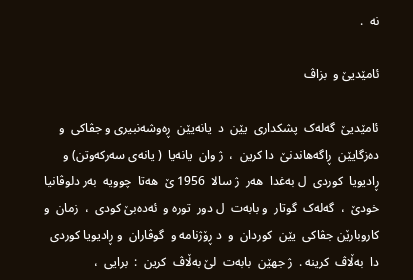نه‌  .

ئامێدیێ و  بزاڤ

ئامێدیێ  گه‌له‌ک  پشکداری  یێن  د  یانه‌یێن  ڕه‌وشه‌نبیری و جڤاکی  و ده‌زگایێن  ڕاگه‌هاندنێ  دا کرین  ،  ژ وان  یانه‌یا  ( یانه‌ی سه‌رکه‌وتن) و  ڕادیویا  کوردی  ل به‌غدا  هه‌ر  ژ سالا  1956 ێ  هه‌تا  چوویه‌  به‌ر دلوڤانیا  خودێ  ،  گه‌له‌ک  گوتار  و بابه‌ت  ل دور  توره‌ و  ئه‌ده‌بێ کودی  ،  زمان  و  کاروبارێن جڤاکی  یێن  کوردان  و  د ڕۆژنامه‌ و  گوڤاران  و ڕادیویا کوردی  دا  به‌ڵاڤ  کرینه‌ .  ژ جهێن  بابه‌ت  لێ به‌ڵاڤ  کرین  :  برایی  ،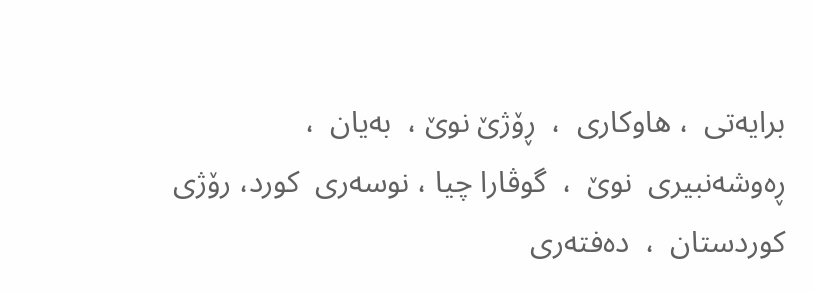برایه‌تی  ، هاوکاری  ،  ڕۆژێ نوێ ،  به‌یان  ،  ڕه‌وشه‌نبیری  نوێ  ،  گوڤارا چیا ، نوسه‌ری  کورد، رۆژی کوردستان  ،  ده‌فته‌ری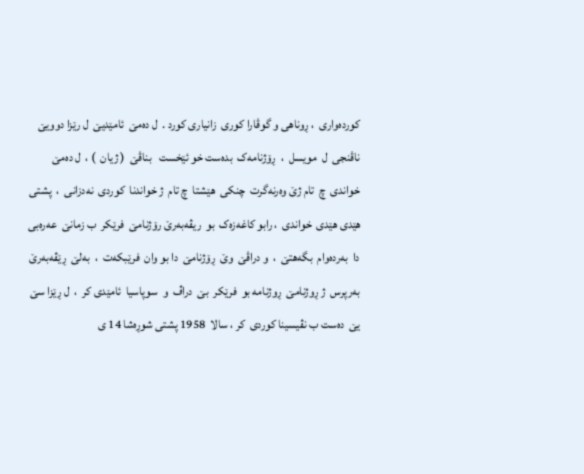کورده‌واری  ، ڕوناهی و گوڤارا کوری  زانیاری کورد .  ل ده‌مێ  ئامێدیێ  ل رێزا دوویێ ناڤنجی  ل  مویسل  ،  ڕۆژنامه‌ک  بده‌ست خو ئێخست   بناڤێ  ( ژیان  ) ،  ل ده‌مێ  خواندی  چ  تام ژێ وه‌رنه‌گرت  چنکی  هێشتا  چ تام  ژ خواندنا  کوردی  نه‌دزانی  ،  پشتی  هێدی هێدی  خواندی  ، رابو کاغه‌‌زه‌ک  بو  ریڤه‌به‌رێ رۆژنامێ  فرێکر  ب زمانێ  عه‌ره‌بی دا  به‌رده‌وام  بگه‌هتێ  ،  و دراڤێ  وێ  ڕۆژنامێ  دا بو وان  فرێبکه‌ت  ،  به‌لێ  ڕێڤه‌به‌رێ  به‌رپرس  ژ ڕوژنامێ  ڕوژنامه‌ بو  فرێکر  بێ  دراڤ  و  سوپاسیا  ئامێدی کر  ،  ل ڕێزا سێ یێ  ده‌ست ب نڤیسینا کوردی  کر ، سالا  1958 پشتی شوڕه‌شا 14 ی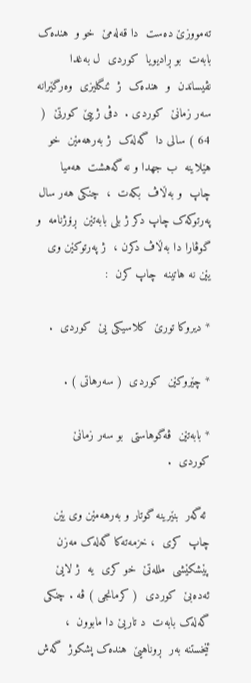ته‌مووزێ ده‌ست  دا قه‌له‌مێ  خو و  هنده‌ک بابه‌ت  بو ڕادیویا  کوردی  ل به‌غدا  نڤیساندن  و  هنده‌ک  ژ  ئنگلیزی  وه‌رگێرانه‌ سه‌ر زمانێ  کوردی .  دڤی ژییێ کورتێ  ( 64 ) سالی دا  گه‌له‌ک  ژ به‌رهه‌مێن  خو هێلاینه‌  ب جهدا و نه‌ گه‌هشت  هه‌میا  چاپ  و به‌ڵاڤ  بکه‌ت  ،  چنکی هه‌ر سال  په‌رتوکه‌ک چاپ دکر ژ بلی بابه‌تێن  ڕۆژنامه‌  و گوڤارا دا به‌ڵاڤ دکرن ،  ژ په‌رتوکێن وی  یێن نه‌ هاتینه‌  چاپ کرن  :

* دیروکا تورێ  کلاسیکی یێ  کوردی  .

* چێروکێن  کوردی  ( سه‌رهاتی ) .

* بابه‌تێن  ڤه‌گوهاستی  بو سه‌ر زمانێ  کوردی  .

 ئه‌گه‌ر  بنێرینه‌ گوتار و به‌رهه‌مێن وی یێن  چاپ  کری  ، خزمه‌ته‌کا گه‌له‌ک مه‌زن  پێشکێشی  ملله‌تێ  خو کری  یه‌  ژ لایێ  ئه‌ده‌بێ  کوردی  ( کرمانجی ) ڤه‌ . چنکی  گه‌له‌ک بابه‌ت  د تاریێ دا مابوون  ،  ئێخستنه‌ به‌ر  ڕوناهیێ  هنده‌ک پشکوژ  گه‌ش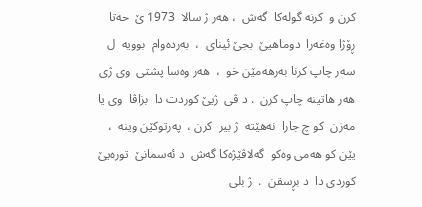کرن و  کرنه‌ گوله‌کا‌  گه‌ش  ، هه‌ر ژ سالا  1973 ێ  حه‌تا ڕۆژا وه‌غه‌‌‌را  دوماهیێ  بجێ ئینای  ،  به‌رده‌وام  بوویه‌  ل سه‌ر چاپ کرنا به‌رهه‌مێن خو  ،  هه‌ر وه‌سا پشتی  وی ژی  هه‌ر هاتینه‌ چاپ کرن  . د ڤی  ژیێ کوردت دا  بزاڤا  وی یا مه‌زن  کو چ جارا  نه‌هێته‌  ژ بیر  کرن ،  په‌رتوکێن وینه‌  ، یێن کو هه‌می وه‌کو  گه‌لاڤێژه‌کا گه‌ش  د ئه‌سمانێ  توره‌یێ  کوردی دا  د بڕسقن  .  ژ بلی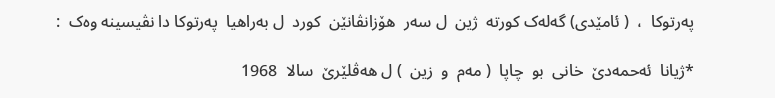په‌رتوکا  ،  ( ئامێدی) گه‌له‌ک کورته‌  ژین  ل سه‌ر  هۆزانڤانێن  کو‌رد  ل به‌راهیا  په‌رتوکا دا نڤیسینه‌ وه‌ک  :

*ژیانا  ئه‌حمه‌دێ  خانی  بو  چاپا  ( مه‌م  و  زین  ) ل هه‌ڤلێرێ  سالا  1968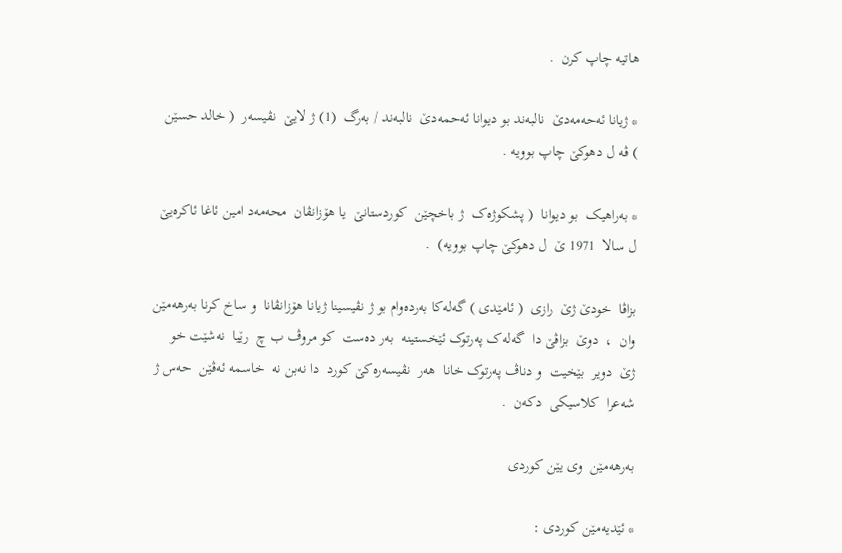هاتیه‌ چاپ کرن  .

* ژیانا ئه‌حه‌مه‌دێ  نالبه‌ند بو دیوانا ئه‌حمه‌دێ  نالبه‌ند / به‌رگ  (1) ژ لایێ  نڤیسه‌ر  ( خالد حسێن  ) ڤه‌ ل دهوکێ چاپ بوویه‌ .

* به‌راهیک  بو دیوانا  ( پشکوژه‌ک  ژ باخچێن  کوردستانێ  یا هۆزانڤان  محه‌مه‌د امین ئاغا ئاکره‌یێ  ل سالا  1971 ێ  ل دهوکێ چاپ بوویه)  .

بزاڤا  خودێ ژێ  رازی  ( ئامێدی ) گه‌له‌کا به‌رده‌وام بو ژ نڤیسینا ژیانا هۆزانڤانا  و ساخ کرنا به‌رهه‌مێن وان  ،  دوێ  بزاڤێ دا  گه‌له‌ک په‌رتوک ئێخستینه‌  به‌ر ده‌ست  کو مروڤ ب چ  رێیا  نه‌شێت خو  ژێ  دویر  بێخیت  و دناڤ په‌رتوک خانا  هه‌ر  نڤیسه‌ره‌کێ کورد  دا نه‌بن نه‌  خاسمه‌ ئه‌ڤێن  حه‌س ژ  شه‌عرا  کلاسیکی  دکه‌ن  .

به‌رهه‌مێن  وی یێن کوردی

* ئێدیه‌مێن کوردی :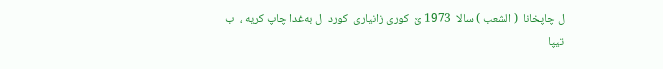ل چاپخانا  ( الشعب ) سالا  1973 ێ  کوری زانیاری  کورد  ل به‌غدا چاپ کریه‌ ،  ب  تیپا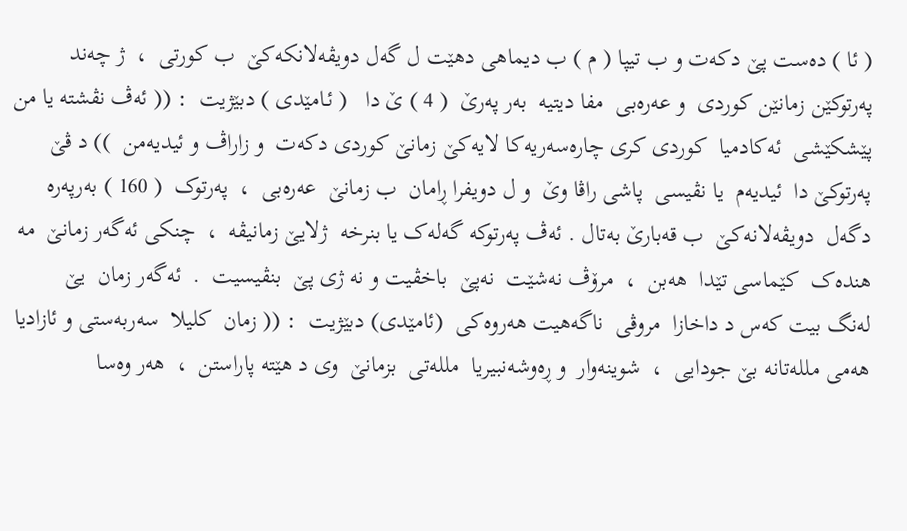( ئا ) ده‌ست پێ دکه‌ت و ب تیپا ( م ) ب دیماهی دهێت ل گه‌ل دویڤه‌لانکه‌کێ  ب کورتی  ،  ژ چه‌ند په‌رتوکێن زمانێن کوردی  و عه‌ره‌بی  مفا دیتیه‌  به‌ر په‌رێ  ( 4 ) ێ دا   ( ئـامێدی ) دبێژیت  : (( ئه‌ڤ نڤشته‌ یا من  پێشکێشی  ئه‌کادمیا  کوردی کری چاره‌سه‌ریه‌کا لایه‌کێ زمانێ کوردی دکه‌ت  و زاراڤ و ئیدیه‌من  )) د ڤێ  په‌رتوکێ دا  ئیدیه‌م  یا نڤیسی  پاشی راڤا وێ  و ل دویفرا ڕامان  ب زمانێ  عه‌ره‌بی  ،  په‌رتوک  ( 160 ) به‌رپه‌ره‌ دگه‌ل  دویڤه‌لانه‌کێ  ب قه‌بارێ به‌تال . ئه‌ڤ په‌رتوکه‌ گه‌له‌ک یا بنرخه‌  ژلایێ زمانیڤه‌  ،  چنکی ئه‌گه‌ر زمانێ  مه‌  هنده‌ک  کێماسی تێدا  هه‌بن  ،  مرۆڤ نه‌شێت  نه‌پێ  باخڤیت و نه‌ ژی پێ  بنڤیسیت  .  ئه‌گه‌ر زمان  یێ  له‌نگ بیت که‌س د داخازا  مروڤی  ناگه‌هیت هه‌روه‌کی  (ئامێدی) دبێژیت  : (( زمان  کلیلا  سه‌ربه‌ستی و ئازادیا  هه‌می ملله‌تانه‌ بێ جودایی  ،  شوینه‌وار  و ڕه‌وشه‌نبیریا  ملله‌تی  بزمانێ  وی د هێته‌ پاراستن  ،  هه‌ر وه‌سا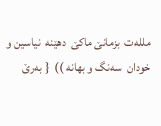ملله‌ت  بزمانێ ماکێ  دهێنه‌  نیاسین و خودان  سه‌نگ و بهانه‌ ))  { به‌رێ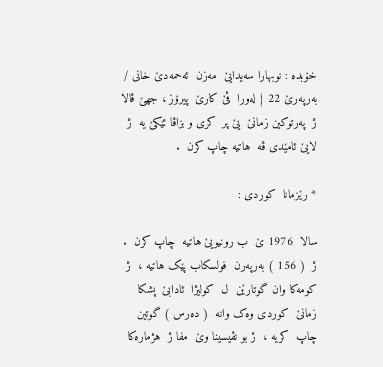خۆبده‌ : نوبهارا سه‌یدایێ  مه‌زن  ئه‌حمه‌دێ خانی / به‌رپه‌رێ 22 } له‌ورا  ڤێ کارێ  پیرۆز ، جهێ ڤالا ژ  په‌رتوکین زمانێ  یێ پر  کری و بزاڤا ئێکێ یه‌  ژ لایێ ئامێدی ڤه‌  هاتیه‌ چاپ کرن  .

* رێزمانا  کوردی :

سالا  1976 ێ  ب رونیویێ هاتیه‌  چاپ کرن  .  ژ  ( 156 ) به‌رپه‌رن  فولسکاب پێک هاتیه‌ ،  ژ کومه‌کا وان گوتارێن  ل  کولیژا  ئادابێ  پشکا زمانێ  کوردی وه‌ک وانه‌  ( ده‌رس ) گوتین  چاپ  کریه‌ ،  ژ بو نڤیسینا وێ  مفا ژ  هژماره‌کا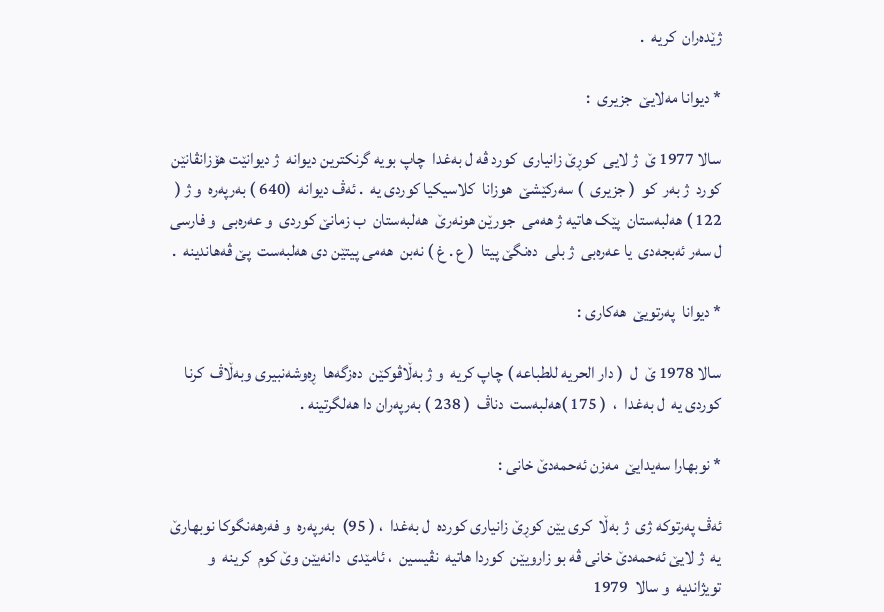ژێده‌ران  کریه‌  .

* دیوانا مه‌لایێ  جزیری  :

سالا 1977 ێ  ژ لایی  کوڕێ زانیاری  کورد ڤه‌ ل به‌غدا  چاپ بویه‌ گرنکترین دیوانه‌  ژ دیوانێت هۆزانڤانێن  کورد  ژ به‌ر  کو  ( جزیری  ) سه‌رکێشێ  هوزانا  کلاسیکیا کوردی یه‌  . ئه‌ڤ دیوانه‌  (640 ) به‌رپه‌ره‌  و ژ ( 122 ) هه‌لبه‌ستان  پێک هاتیه‌ ژ هه‌می  جورێن هونه‌رێ  هه‌لبه‌ستان  ب زمانێ کوردی  و عه‌ره‌بی  و فارسی  ل سه‌ر ئه‌بجه‌دی  یا عه‌ره‌بی  ژ بلی  ده‌نگێ پیتا  ( ع . غ ) نه‌بن  هه‌می پیتێن دی هه‌لبه‌ست  پێ ڤه‌هاندینه‌  .

* دیوانا  په‌رتویێ  هه‌کاری :

سالا 1978 ێ  ل  ( دار الحریه‌ للطباعه ) چاپ کریه‌  و ژ به‌ڵاڤوکێن  ده‌زگه‌ها  ڕه‌وشه‌نبیری وبه‌ڵاڤ  کرنا کوردی یه‌  ل به‌غدا  ،  ( 175 )هه‌لبه‌ست  دناڤ  ( 238 ) به‌رپه‌ران دا هه‌لگرتینه‌ .

* نوبهارا سه‌یدایێ  مه‌زن ئه‌حمه‌دێ خانی :

ئه‌ڤ په‌رتوکه‌ ژی  ژ به‌ڵا  کری یێن کوڕێ زانیاری کورده‌  ل به‌غدا  ، ( 95)  به‌رپه‌ره‌  و فه‌رهه‌نگوکا نوبهارێ  یه‌  ژ لایێ ئه‌حمه‌دێ خانی ڤه‌ بو زارویێن  کوردا هاتیه‌  نڤیسین  ، ئامێدی  دانه‌یێن وێ کوم  کرینه‌  و تویژاندیه‌  و سالا  1979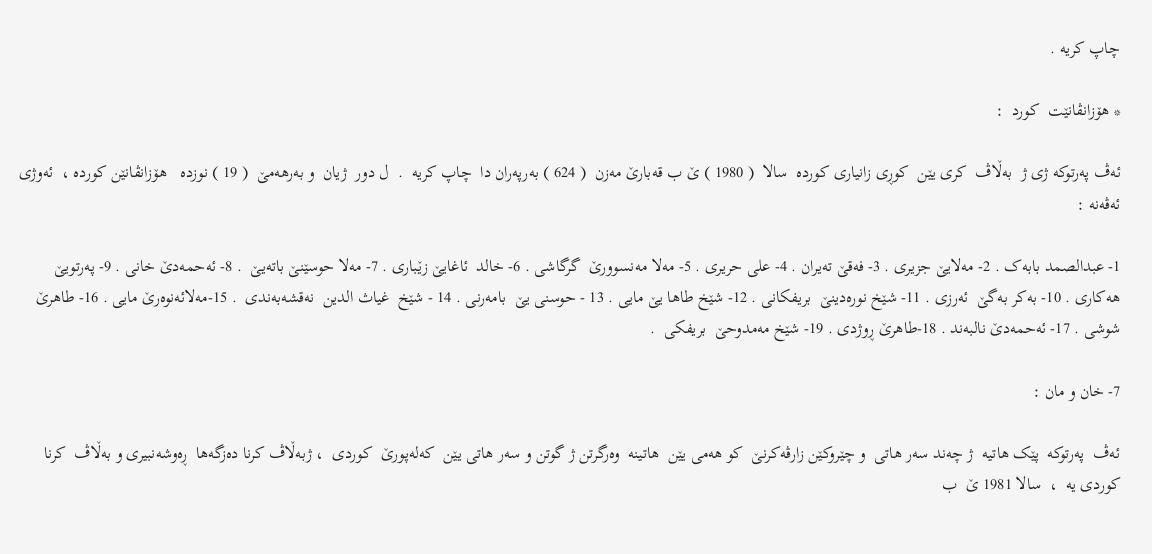چاپ کریه‌ .

* هۆزانڤانێت  کورد  :

ئه‌ڤ په‌رتوکه ‌ژی ژ  به‌ڵاڤ  کری یێن  کوڕی زانیاری کورده‌  سالا  ( 1980 ) ێ ب قه‌بارێ مه‌زن  ( 624 ) به‌رپه‌ران دا  چاپ کریه‌  .  ل دور  ژیان  و به‌رهه‌مێ  ( 19 ) نوزده‌   هۆزانڤانێن کورده‌ ،  ئه‌وژی  ئه‌ڤه‌نه‌ :

1- عبدالصمد بابه‌ک . 2- مه‌لایێ جزیری . 3- فه‌قێ ته‌یران . 4- علی حریری . 5- مه‌لا مه‌نسوورێ  گرگاشی . 6- خالد  ئاغایێ زێباری . 7- مه‌لا حوسێنێ باته‌یێ  . 8- ئه‌حمه‌دێ خانی . 9- په‌رتویێ هه‌کاری . 10- به‌کر به‌گێ  ئه‌رزی . 11- شێخ نوره‌دینێ  بریفکانی . 12- شێخ طاها یێ مایی . 13 - حوسنی یێ  بامه‌رنی . 14 - شێخ  غیاث الدین  نه‌قشه‌به‌ندی  . 15-مه‌لائه‌نوه‌رێ مایی . 16- طاهرێ  شوشی . 17- ئه‌حمه‌دێ نالبه‌ند . 18-طاهرێ ڕوژدی . 19- شێخ مه‌مدوحێ  بریفکی  .

7- خان و مان :

ئه‌ڤ  په‌رتوکه‌  پێک هاتیه‌  ژ چه‌ند سه‌ر هاتی  و چێروکێن زارڤه‌کرنێ  کو هه‌می یێن  هاتینه‌  وه‌رگرتن ژ گوتن و سه‌ر هاتی یێن  که‌له‌پورێ  کوردی  ، ژبه‌ڵاڤ کرنا ده‌زگه‌ها  ڕه‌وشه‌نبیری و به‌ڵاڤ  کرنا کوردی یه‌  ،  سالا 1981 ێ  ب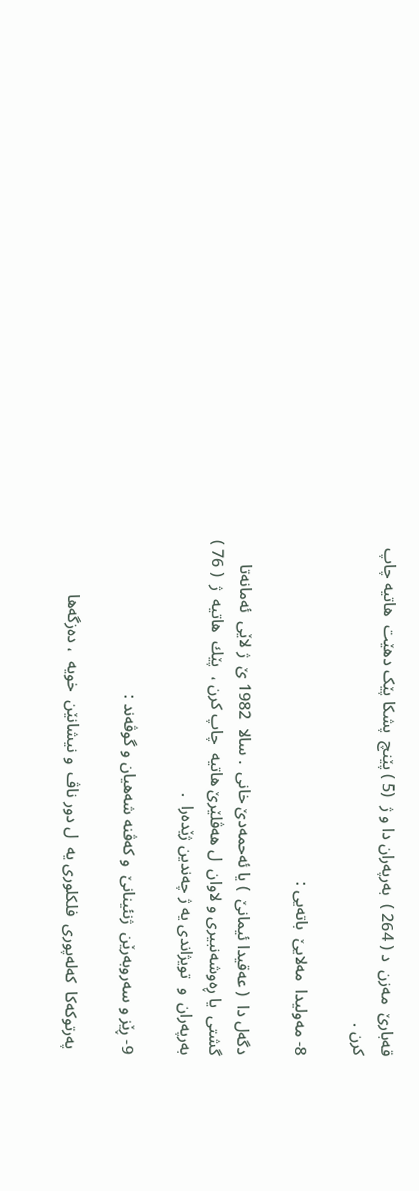قه‌بارێ  مه‌زن  د ( 264 )  به‌رپه‌ران دا و ژ  (5 ) پێنچ  پشکا پێک دهێت  هاتیه‌ چاپ کرن .

8- مه‌ولیدا  مه‌لایێ  باته‌یی :

دگه‌ل دا  ( عه‌قیدا ئیمانێ  ) یا ئه‌حمه‌دێ خانی  . سالا  1982 ێ  ژ لاێی  ئه‌مانه‌تا  گشتی  یا ڕه‌وشه‌نبیری و لاوان  ل هه‌ڤلێرێ هاتیه‌  چاپ کرن ،  پێك  هاتیه‌  ژ  ( 76 ) به‌رپه‌ران  و  تویژاندی یه‌ ژ چه‌ندین ژێده‌را  .

9- ڕێز و سه‌روبه‌رێن  ژنئینانێ  و که‌ڤنه‌ شه‌هیان و گوڤه‌ند :

 په‌رتوکه‌کا  که‌له‌پوری  فلکلوری یه‌  ل دور ناڤ  و نیشانێن  خویه‌  ، ده‌زگه‌ها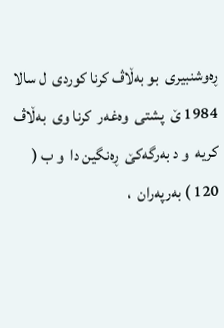ڕه‌وشنبیری  بو به‌ڵاڤ کرنا کوردی  ل سالا  1984 ێ  پشتی  وه‌غه‌ر  کرنا وی  به‌ڵاڤ کریه‌  و د به‌رگه‌کێ  ڕه‌نگین دا  و ب ( 120 ) به‌رپه‌ران  ،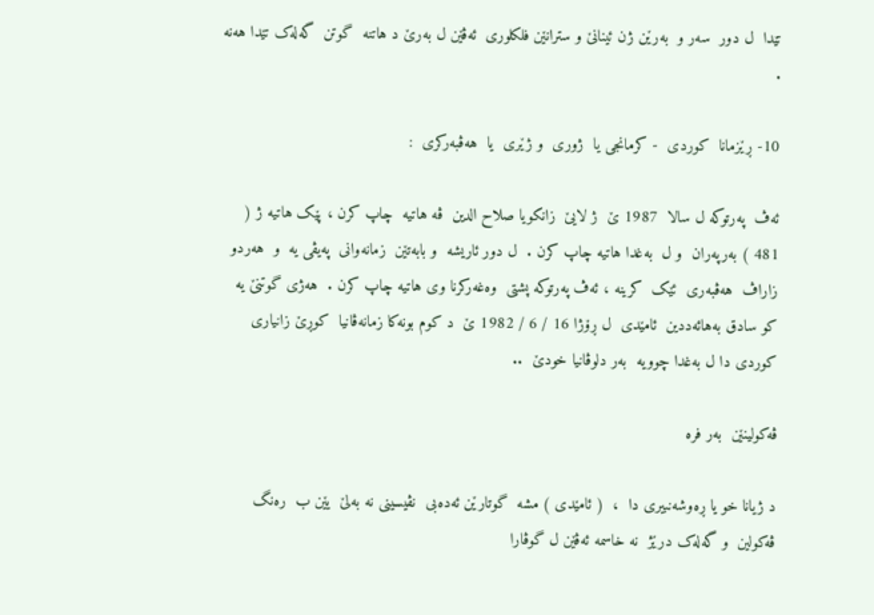تێدا  ل دور  سه‌ر و  به‌رێن ژن ئینانێ و سترانێن فلکلوری  ئه‌ڤێن ل به‌رێ د هاتنه‌  گوتن  گه‌له‌ک تێدا هه‌نه‌ .

10- ڕێزمانا  کوردی  - کرمانجی یا  ژوری  و ژێری  یا  هه‌ڤبه‌رکری  :

ئه‌ڤ  په‌رتوکه‌ ل سالا  1987 ێ  ژ لایێ  زانکویا صلاح الدین  ڤه‌ هاتیه‌  چاپ کرن ، پێک هاتیه‌ ژ ( 481 ) به‌رپه‌ران  و ل  به‌غدا هاتیه‌ چاپ کرن .  ل دور ئاریشه‌  و بابه‌تێن  زمانه‌وانی  په‌یڤی یه‌  و  هه‌ردو زاراڤ  هه‌ڤبه‌ری  ئێک  کرینه‌ ، ئه‌ڤ په‌رتوکه‌ پشتی  وه‌غه‌رکرنا وی هاتیه‌ چاپ کرن .  هه‌ژی گوتنێ یه‌  کو سادق به‌هائه‌ددین  ئامێدی  ل ڕۆژا 16 / 6 / 1982 ێ  د کوم بونه‌کا زمانه‌ڤانیا  کوڕێ زانیاری  کوردی دا ل به‌غدا چوویه‌  به‌ر دلوڤانیا خودێ  ..

ڤه‌کولینێن  به‌ر فره

د ژیانا خو یا ڕه‌وشه‌نبیری دا  ،  ( ئامێدی ) مشه‌  گو‌تارێن ئه‌ده‌بی  نڤیسینی نه‌ به‌لێ  یێن ب  ره‌نگ  ڤه‌کولین  و گه‌له‌ک درێژ  نه‌ خاسمه‌ ئه‌ڤێن ل گوڤارا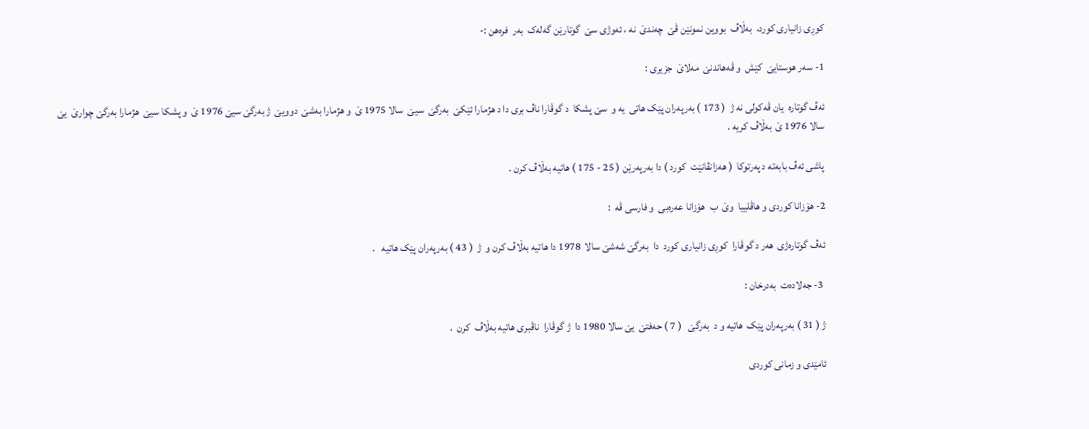کوڕی زانیاری کورد،  به‌ڵاڤ  بووین نمونێن ڤێ  چه‌ندێ  نه‌ ، ئه‌وژی سێ  گوتارێن گه‌له‌ک  به‌ر  فره‌هن :-

1- سه‌ر هوستایێ  کێش  و ڤه‌هاندنێ  مه‌لاێ  جزیری :

ئه‌ڤ گوتاره‌  یان ڤه‌کولی نه‌ ژ  ( 173 ) به‌رپه‌ران پێک هاتی  یه‌ و  سێ پشکا  د گوڤارا ناڤ بری دا د هژمارا ئێکێ  به‌رگێ  سیێ  سالا 1975 ێ  و هژمارا به‌شێ  دوویێ  ژ به‌رگێ سیێ 1976 ێ  و پشکا سیێ  هژمارا به‌رگێ چوارێ  یێ سالا 1976 ێ  به‌ڵاڤ کریه‌ .

پاشی ئه‌ڤ بابه‌ته‌ د په‌رتوکا  ( هه‌زانڤانێت  کورد ) دا به‌رپه‌رێن ( 25 - 175 ) هاتیه‌ به‌ڵاڤ کرن .

2- هۆزانا کوردی و هاڤلییا  وێ  ب  هۆزانا عه‌ره‌بی  و فارسی ڤه‌  :

ئه‌ڤ گوتاره‌ژی  هه‌ر د گوڤارا  کوڕی زانیاری کورد  دا  به‌رگێ شه‌شێ سالا  1978 دا هاتیه‌ به‌ڵاڤ کرن و  ژ  ( 43 ) به‌رپه‌ران پێک هاتیه‌   .

 3- جه‌لاده‌ت  به‌درخان :

ژ ( 31 ) به‌رپه‌ران پێک  هاتیه‌ و د  به‌رگێ   ( 7 ) حه‌فتێ  یێ سالا 1980 دا  ژ گوڤارا  ناڤبری هاتیه‌ به‌ڵاڤ  کرن  .

ئامێدی و زمانی کوردی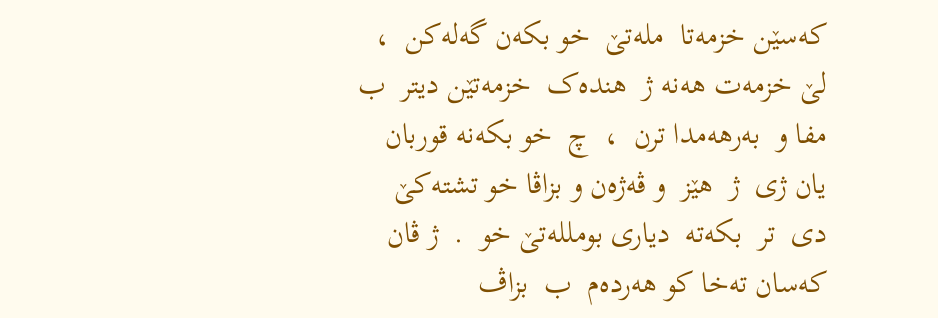که‌سێن خزمه‌تا  مله‌تێ  خو بکه‌ن گه‌له‌کن  ، لێ خزمه‌ت هه‌نه‌ ژ  هنده‌ک  خزمه‌تێن دیتر  ب  مفا و  به‌رهه‌مدا ترن  ،  چ  خو بکه‌نه‌ قوربان یان ژی  ژ  هێز  و ڤه‌ژه‌ن و بزاڤا خو تشته‌کێ دی  تر  بکه‌ته‌  دیاری بوملله‌تێ خو  .  ژ ڤان که‌سان ته‌خا کو هه‌رده‌م  ب  بزاڤ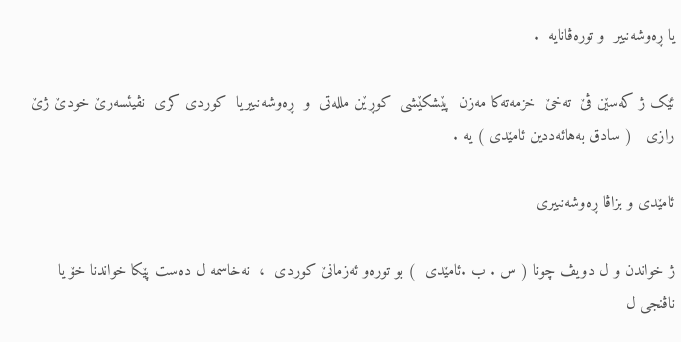یا ڕه‌وشه‌نبیر  و توره‌ڤانایه‌  .

ئێک ژ که‌سێن ڤێ  ته‌خێ  خزمه‌ته‌کا مه‌زن  پێشکێشی  کوڕێن ملله‌تی  و  ڕه‌وشه‌نبیریا  کوردی کری‌  نڤیئسه‌رێ خودێ ژێ رازی   ( سادق به‌هائه‌ددین ئامێدی ) یه‌ .

ئامێدی و بزاڤا ڕه‌وشه‌نبیری

ژ خواندن و ل دویڤ چونا ( س . ب .ئامێدی  ) بو توره‌و ئه‌زمانێ کوردی  ،  نه‌خاسمه‌ ل ده‌ست پێکا خواندنا خۆ یا ناڤنجی ل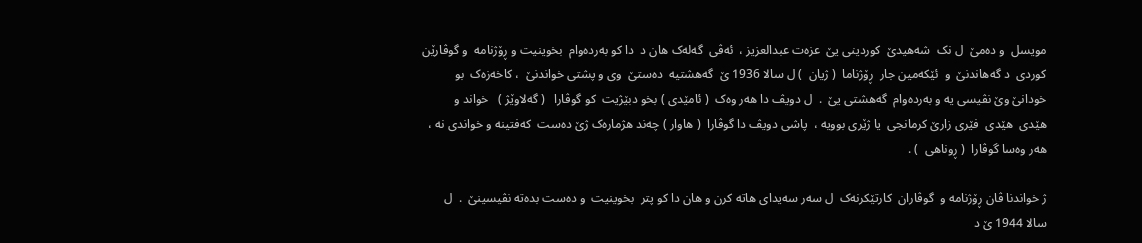مویسل  و ده‌مێ  ل نک  شه‌هیدێ  کوردینی یێ  عزه‌ت عبدالعزیز ،  ئه‌ڤی  گه‌له‌ک هان د  دا کو به‌رده‌وام  بخوینیت و ڕۆژنامه‌  و گو‌ڤارێن کوردی  د گه‌هاندنێ  و  ئێکه‌مین جار  ڕۆژناما  ( ژیان  ) ل سالا 1936 ێ  گه‌هشتیه‌  ده‌ستێ  وی و پشتی خواندنێ  ، کاخه‌زه‌ک  بو  خودانێ وێ نڤیسی یه‌ و به‌ر‌ده‌وام  گه‌هشتی یێ  .  ل دویڤ دا هه‌ر وه‌ک  ( ئامێدی ) بخو دبێژیت  کو گوڤارا   ( گه‌لاوێژ )   خواند و  هێدی  هێدی  فێری زارێ کرمانجی  یا ژێری بوویه‌ ،  پاشی دویڤ دا گوڤارا  ( هاوار ) چه‌ند هژماره‌ک ژێ ده‌ست  که‌فتینه‌ و خواندی نه‌ ، هه‌ر وه‌سا گوڤارا  ( ڕوناهی  ) .

ژ خواندنا ڤان ڕۆژنامه‌ و  گوڤاران  کارتێکرنه‌ک  ل سه‌ر سه‌یدای هاته‌ کرن و هان دا کو پتر  بخوینیت  و ده‌ست بده‌ته‌ نڤیسینێ  .  ل سالا 1944 ێ د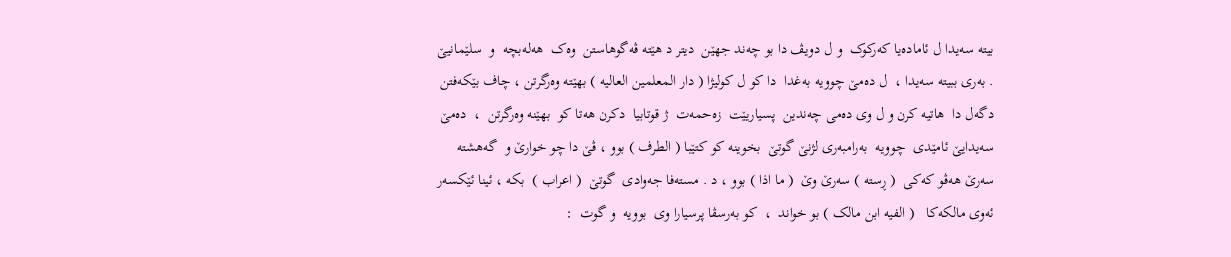بیته‌ سه‌یدا ل ئاماده‌یا که‌رکوک  و ل دویڤ دا بو چه‌ند جهێن  دیتر د هێته‌ ڤه‌گوهاستن  وه‌ک  هه‌له‌بچه‌  و  سلێمانیێ  . به‌ری ببیته‌ سه‌یدا ،  ل ده‌مێ چوو‌یه‌ به‌غدا  دا کو ل کولیژا ( دار المعلمین العالیه ) بهێته‌ وه‌رگرتن ، چاف بێکه‌فتن دگه‌ل دا  هاتیه‌ کرن و ل وی ده‌می چه‌ندین  پسیاریێت  زه‌حمه‌ت  ژ قوتابیا  دکرن هه‌تا کو  بهێنه‌ وه‌رگرتن  ،  ده‌مێ سه‌یدایێ ئامێدی  چوویه‌  به‌رامبه‌ری لژنێ گوتێ  بخوینه‌ کو کتێبا ( الطرف ) بوو ، ڤێ دا چو خوارێ و  گه‌هشته‌ سه‌رێ هه‌ڤو که‌کی  ( ڕسته‌ ) سه‌رێ وێ  ( ما اذا ) بوو ، د . مسته‌فا جه‌وادی  گوتێ  ( اعراب )  بکه‌ ، ئینا ئێکسه‌ر  ئه‌وی مالکه‌کا   ( الفیه‌ ابن مالک ) بو خواند  ،  کو به‌رسڤا پرسیارا وی  بوویه‌  و گوت  :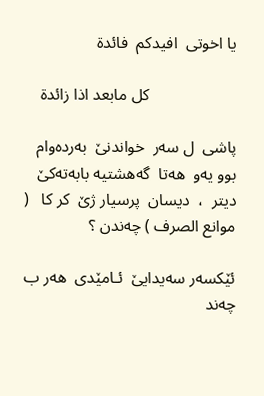یا اخوتی  افیدکم  فائدة

                     کل مابعد اذا زائدة

پاشی  ل سه‌ر  خواندنێ  به‌رده‌وام بوو یه‌و  هه‌تا  گه‌هشتیه‌ بابه‌ته‌کێ  دیتر  ،  دیسان  پرسیار ژێ  کر کا   ( موانع الصرف ) چه‌ندن ؟

ئێکسه‌ر سه‌یدایێ  ئـامێدی  هه‌ر ب  چه‌ند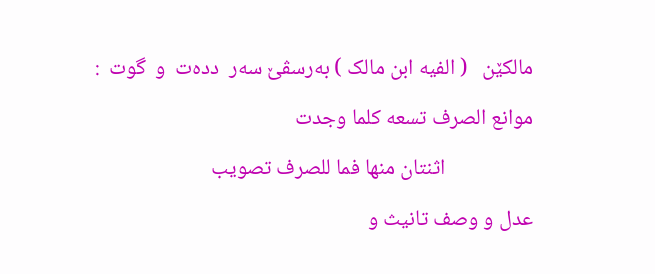مالکێن   ( الفیه ابن مالک ) به‌رسڤێ سه‌ر  دده‌ت  و  گوت  :

موانع الصرف تسعه کلما وجدت

                  اثنتان منها فما للصرف تصویب

عدل و وصف تانیث و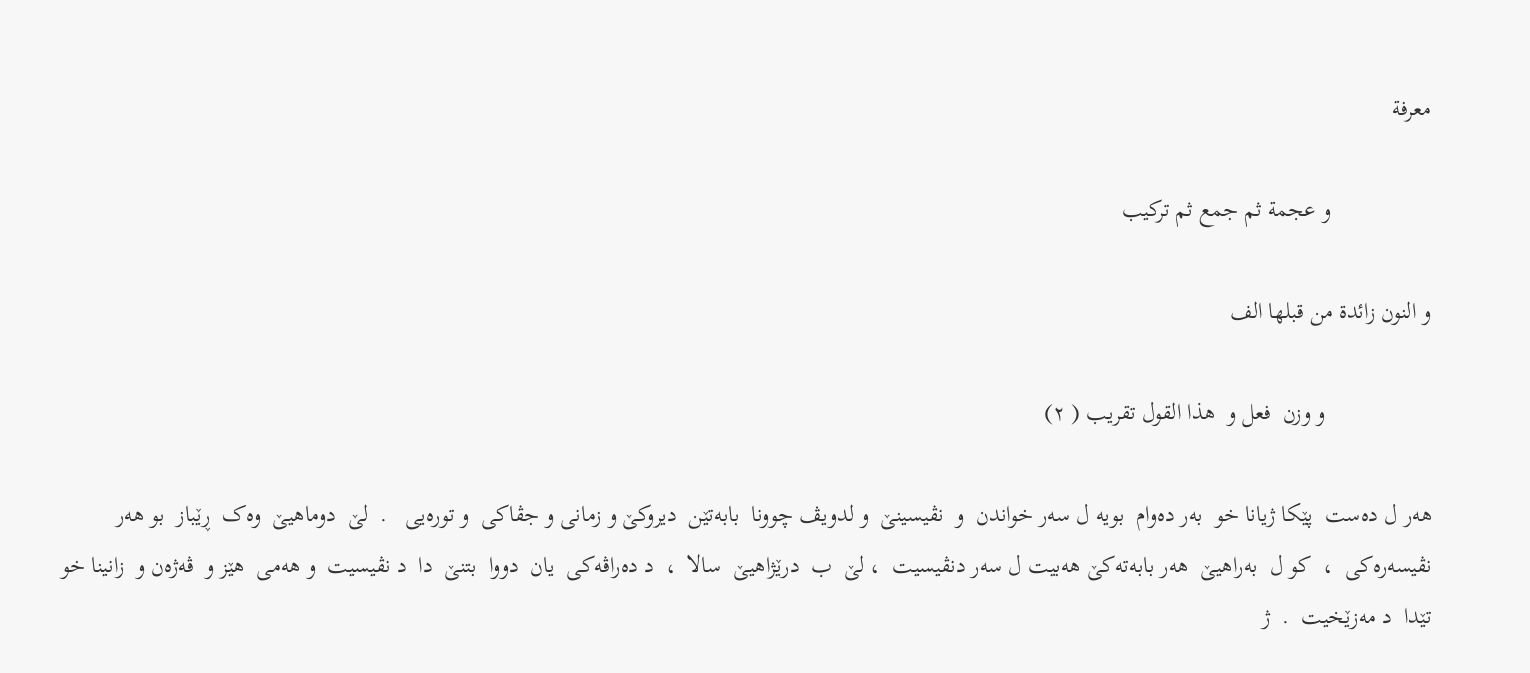معرفة

                 و عجمة ثم جمع ثم ترکیب

و النون زائدة من قبلها الف

                  و وزن  فعل و  هذا القول تقریب ( ۲)

هه‌ر ل ده‌ست  پێکا ژیانا خو  به‌ر ده‌وام  بویه‌ ل سه‌ر خواندن  و  نڤیسینێ  و لدویڤ چوونا  بابه‌تێن  دیروکێ و زمانی و جڤاکی  و توره‌یی   .  لێ  دوماهیێ  وه‌ک  ڕێباز  بو هه‌ر نڤیسه‌ره‌کی  ،  کو ل  به‌راهیێ  هه‌ر بابه‌ته‌کێ هه‌بیت ل سه‌ر دنڤیسیت  ، لێ  ب  درێژاهیێ  سالا  ،  د ده‌راڤه‌کی  یان  دووا  بتنێ  دا  د نڤیسیت  و هه‌می  هێز و  ڤه‌ژه‌ن و  زانینا خو تێدا  د مه‌زێخیت  .  ژ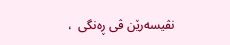نڤیسه‌رێن ڤی ڕه‌نگی  ،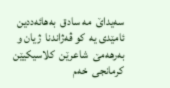سه‌یداێ  مه‌ سادق  به‌هائه‌ددین ئامێدی یه‌  کو ڤه‌ژاندنا  ژیان و به‌رهه‌مێ  شاعرێن  کلاسیکیێن  کرمانجی  خه‌م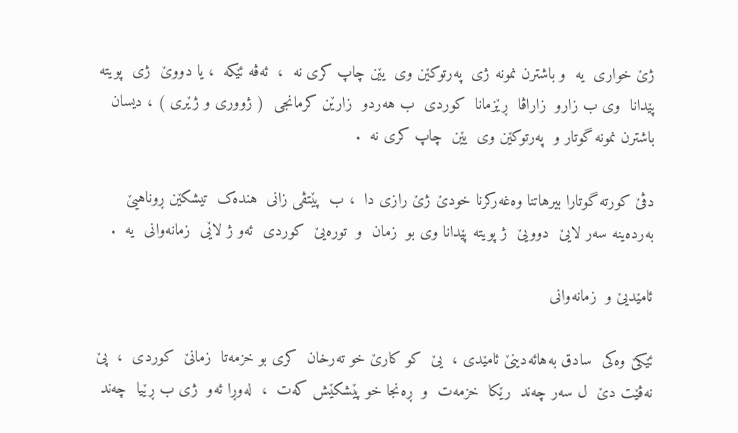ژێ خواری  یه‌  و باشترن نمونه‌ ژی  په‌رتوکێن وی  یێن چاپ کری نه‌  ،  ئه‌ڤه‌ ئێکه‌  ، یا دووێ  ژی  پویته‌ پێدانا  وی ب زارو  زاراڤا  ڕێزمانا  کوردی  ب هه‌ردو  زارێن کرمانجی  ( ژووری و ژێری ) ، دیسان باشترن نمونه‌ گوتار و  په‌رتوکێن وی  یێن  چاپ کری نه‌  .

دڤێ کورته‌ گوتارا بیرهاتنا وه‌غه‌رکرنا خودێ ژێ رازی دا  ، ب  پێتڤی زانی  هنده‌ک  تیشکێن ڕوناهیێ  به‌رده‌ینه‌ سه‌ر لایێ  دوویێ  ژ پویته‌ پێدانا وی بو  زمان  و  توره‌یێ  کوردی  ئه‌و ژ لاێی  زمانه‌وانی  یه‌  .

ئامێدیێ و  زمانه‌وانی

ئێکێ وه‌کی  سادق به‌هائه‌دینێ ئامێدی ،  یێ  کو کارێ خو ته‌رخان  کری بو خزمه‌تا  زمانێ  کوردی  ،  پێ نه‌ڤێت دێ  ل سه‌ر چه‌ند  رێکا  خزمه‌ت  و  ڕه‌نجا خو پێشکێش که‌ت  ،  له‌وڕا ‌ئه‌و  ژی ب ڕێیا  چه‌ند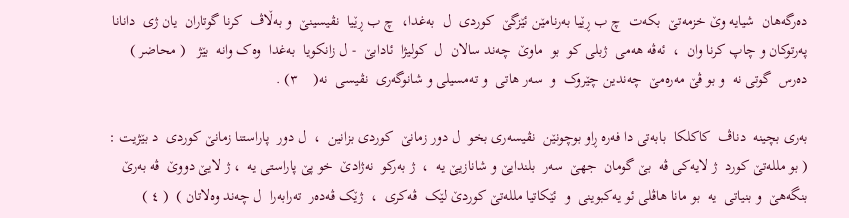ده‌رگه‌هان  شیایه‌ وێ خزمه‌تێ  بکه‌ت  چ ب ڕێیا به‌رنامێن ئێزگێ  کوردی  ل  به‌غدا،  چ ب ڕێیا  نڤیسینێ  و به‌ڵاڤ  کرنا گوتاران  یان ژی  دانانا  په‌رتوکان و چاپ کرنا وان  ،  ئه‌ڤه‌ هه‌می  ژبلی کو  بو  ماوێ  چه‌ند سالان  ل  کولیژا  ئادابێ  - ل زانکویا  به‌غدا  وه‌ک وانه‌  بێژ   ( محاضر ) ده‌رس  گوتی نه‌  و بو ڤێ مه‌ره‌مێ  چه‌ندین چێروک  و  سه‌ر هاتی  و ته‌مسیلی و شانوگه‌ری  نڤیسی  نه(    ۳) .

به‌ری بچینه‌  دناڤ  کاکلکا  بابه‌تی دا فه‌ره‌ ڕاو بوچونێن  نڤیسه‌ری بخو  ل دور زمانێ  کوردی بزانین  ،  ل دور  پاراستنا زمانێ کوردی  د بێژیت : ( بو ملله‌تێ کورد  ژ لایه‌کی ڤه‌  بێ گومان  جهێ  سه‌ر  بلندایێ و شانازیێ یه‌  ،  ژ به‌رکو  نه‌ژادێ  خو پێ پاراستی یه‌  ، ژ لایێ دووێ  ڤه‌ به‌رێ بنگه‌هێ  و بنیاتی  یه‌  بو مانا هاڤلی ‌ئو یه‌کبوینی  و  ئێکا‌تیا ملله‌تێ کوردێ لێک  ڤه‌کری  ،  ژێک ڤه‌ده‌ر  ته‌رابه‌را  ل چه‌ند وه‌لاتان )  ( ٤ )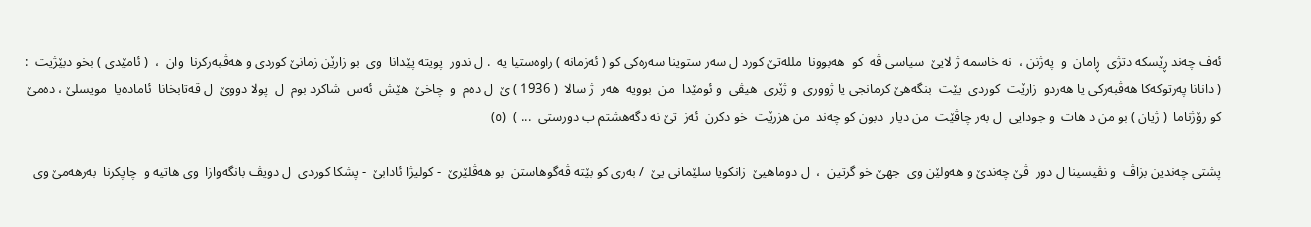ئه‌ف چه‌ند ڕێسکه‌ دتژی  ڕامان  و  په‌ژنن ،  نه‌ خاسمه‌ ژ لایێ  سیاسی ڤه‌  کو  هه‌بوونا  ملله‌تێ کورد ل سه‌ر ستوینا سه‌ره‌کی کو ( ئه‌زمانه‌ ) راوه‌ستیا یه‌  . ل ندور  پویته‌ پێدانا  وی  بو زارێن زمانێ کوردی و هه‌ڤبه‌رکرنا  وان  ،  ( ئامێدی ) بخو دبێژیت  :  ( دانانا په‌رتوکه‌کا هه‌ڤبه‌رکی یا هه‌ردو  زارێت  کوردی  یێت  بنگه‌هێ کرمانجی یا ژووری  و ژێری  هیڤی  و ئومێدا  من  بوویه‌  هه‌ر  ژ سالا  ( 1936 ) ێ  ل ده‌م  و  چاخێ  هێش  ئه‌س  شاکرد بوم  ل  پولا دووێ  ل قه‌تابخانا  ئاماده‌یا  مویسلێ ، ده‌مێ  کو رۆژناما  ( ژیان ) بو من د هات  و جودایی  ل به‌ر چاڤێت  من دیار  دبون کو چه‌ند  من هزرێت  خو دکرن  ئه‌ز  تێ نه‌ دگه‌هشتم ب دورستی  ... )  (٥)

پشتی چه‌ندین بزاڤ  و نڤیسینا ل دور  ڤێ چه‌ندێ و هه‌ولێن وی  جهێ خو گرتین  ،  ل دوماهیێ  زانکویا سلێمانی یێ  / به‌ری کو بێته‌ ڤه‌گوهاستن  بو هه‌ڤلێرێ  - کولیژا ئادابێ  - پشکا کوردی  ل دویڤ بانگه‌وازا  وی هاتیه‌ و  چاپکرنا  به‌رهه‌مێ وی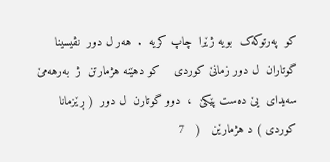کو  په‌رتوکه‌ک  بویه‌ ژێرا  چاپ کریه‌  .  هه‌ر ل دور  نڤیسینا  گوتاران  ل دور زمانێ کوردی    کو دهێنه‌ هژمارتن  ژ  به‌رهه‌مێ سه‌یدای  یێ ده‌ست پێکێ  ،  دوو گوتارن  ل دور  ( ڕێزمانا کوردی ) د هژمارێن   (   7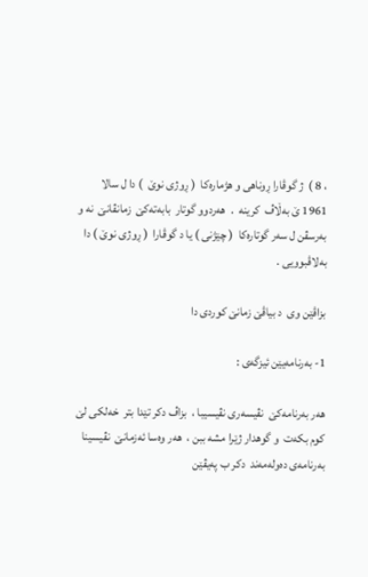، 8 )  ژ گوڤارا ڕوناهی و هژماره‌کا  ( ڕوژی نوێ  ) دا ل سالا  1961 ێ به‌ڵاڤ  کرینه‌  .  هه‌ردوو گوتار  بابه‌ته‌کێ  زمانڤانێ  نه ‌و به‌رسڤن ل سه‌ر گوتاره‌کا  ( چێژنی ) یا د گوڤارا  ( ڕوژی نوێ ) دا به‌لاڤبوویی .

بزاڤێن وی  د بیاڤێ زمانێ کوردی دا

1- به‌رنامه‌یێن ئیزگه‌ی :

هه‌ر به‌رنامه‌کێ  نڤیسه‌ری نڤیسیبا ،  بزاڤ دکر تێدا بتر  خه‌لکی لێ کوم بکه‌ت  و گوهدار ژێرا مشه‌ ببن ،  هه‌ر وه‌سا ئه‌زمانێ  نڤیسینا  به‌رنامه‌ی ده‌وله‌مه‌ند  دکر ب په‌یڤێن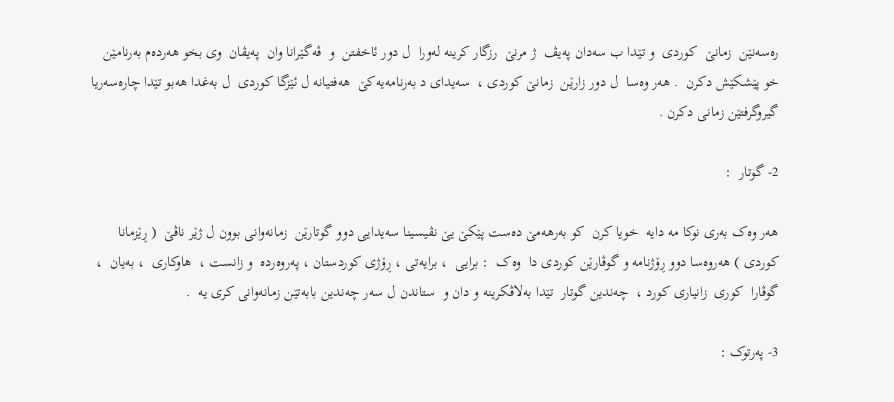ره‌سه‌نێن  زمانێ  کوردی  و تێدا ب سه‌دان په‌یڤ  ژ مرنێ  رزگار کرینه‌ له‌ورا  ل دور ئاخفتن  و  ڤه‌گێرانا وان  په‌یڤان  وی بخو هه‌رده‌م به‌رنامێن  خو پێشکێش دکرن  . هه‌ر وه‌سا  ل دور زارێن  زمانێ کوردی ،  سه‌یدای د به‌رنامه‌یه‌کێ  هه‌فتیانه‌ ل ئێزگا کوردی  ل به‌غدا هه‌بو تێدا چاره‌سه‌ریا  گیروگرفتێن زمانی دکرن .

2- گوتار  :

هه‌ر وه‌ک به‌ری نوکا مه‌ دایه‌  خویا کرن  کو به‌رهه‌مێ ده‌ست پێکێ یێ نڤیسینا سه‌یدایی دوو گوتارێن  زمانه‌وانی بوون ل ژێر ناڤێ  ( ڕێزمانا  کوردی ) هه‌روه‌سا دوو ڕۆژنامه‌ و گوڤارێن کوردی دا  وه‌ک  : برایی  ، برایه‌تی ، ڕۆژی کوردستان ، په‌روه‌رده‌  و زانست ،  هاوکاری  ، به‌یان  ،  گوڤارا  کوری  زانیاری کورد ،  چه‌ندین گوتار  تێدا به‌لاڤکرینه‌ و دان و  ستاندن ل سه‌ر چه‌ندین بابه‌تێن زمانه‌وانی کری یه‌  .

3- په‌رتوک :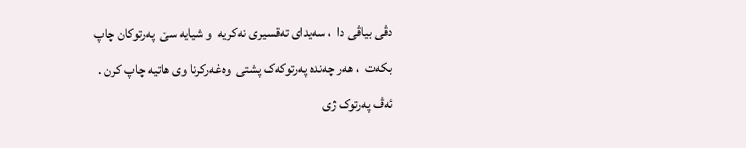دڤی بیاڤی دا  ، سه‌یدای ته‌قسیری نه‌کریه‌  و شیایه‌ سێ  په‌رتوکان چاپ  بکه‌ت  ، هه‌ر چه‌نده‌ په‌رتوکه‌ک پشتی  وه‌غه‌رکرنا وی هاتیه‌ چاپ کرن .  ئه‌ڤ په‌رتوک ژی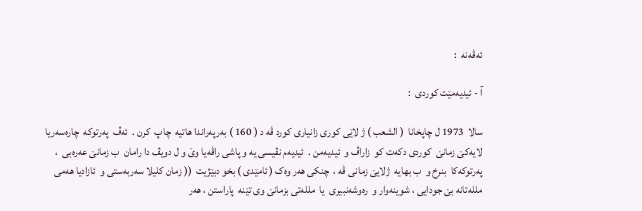ئه‌ڤه‌نه‌  :

آ - ئیدیه‌مێت کوردی  :

سالا  1973 ل چاپخانا  ( الشعب ) ژ لاێی کوری زانیاری کورد ڤه‌ د ( 160 ) به‌رپه‌راندا هاتیه‌  چاپ  کرن .  ئه‌ڤ  په‌رتوکه‌  چاره‌سه‌ریا  لایه‌کێ زمانێ  کوردی دکه‌ت کو  زاراڤ و  ئیدیه‌من .  ئیدیه‌م نڤیسی یه‌ و پاشی راڤه‌یا وێ و ل دویڤ دا رامان  ب زمانێ عه‌ره‌بی  ،  په‌رتوکه‌کا  بنرخ و  ب بهایه‌  ژلایێ زمانی ڤه‌ ،  چنکی هه‌ر وه‌ک ( ئامێدی ) بخو دبێژیت  (( زمان کلیلا سه‌ربه‌ستی و  ئازادیا هه‌می  ملله‌تانه‌ بێ جودایی ، شوینه‌وار و  ره‌وشه‌نبیری  یا  ملله‌تی بزمانێ وی تێنه‌  پاراستن ، هه‌ر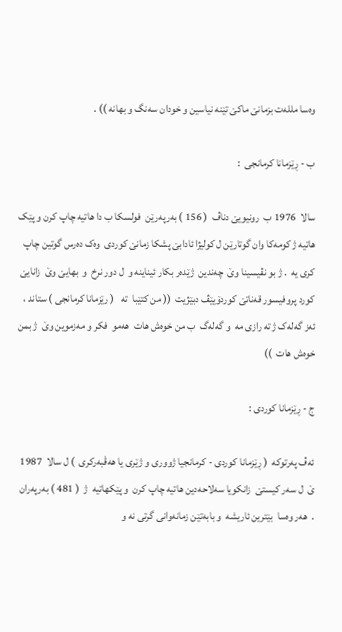وه‌سا ملله‌ت بزمانێ ماکێ تێنه‌ نیاسین و خودان سه‌نگ و بهانه )) .

ب - ڕێزمانا کرمانجی  :

سالا  1976 ب  رونیویێ دناڤ  ( 156 ) به‌رپه‌رێن  فولسکا ب دا هاتیه‌ چاپ کرن و پێک هاتیه‌ ژ کومه‌کا وان گوتارێن ل کولیژا ئادابێ پشکا زمانێ کوردی  وه‌ک ده‌رس گوتین چاپ کری یه‌  . ژ بو نڤیسینا وێ  چه‌ندین  ژێده‌ر بکار ئیناینه‌ و  ل دور نرخ  و  بهایێ وێ  زانایێ  کورد پروفیسور قه‌ناتێ کوردۆیێڤ دبێژیت  (( من کتێبا  ته‌   ( رێزمانا کرمانجی ) ستاند ،  ئه‌ز گه‌له‌ک ژ ته‌ رازی مه‌  و گه‌له‌گ  ب من خوه‌ش هات  هه‌مو  فکر و مه‌زموین وێ  ژ بمن خوه‌ش هات  ))

ج - ڕێزمانا کوردی :

ئه‌ڤ په‌رتوکه‌  ( ڕێزمانا کوردی - کرمانجیا ژووری و ژێری یا هه‌ڤبه‌رکری  ) ل سالا  1987 ێ  ل سه‌ر کیستێ  زانکویا سه‌لاحه‌دین هاتیه‌ چاپ کرن  و پێکهاتیه‌  ژ  ( 481 ) به‌رپه‌ران  .  هه‌ر وه‌سا  بێترین ئاریشه‌  و بابه‌تێن زمانه‌وانی گرتی نه‌ و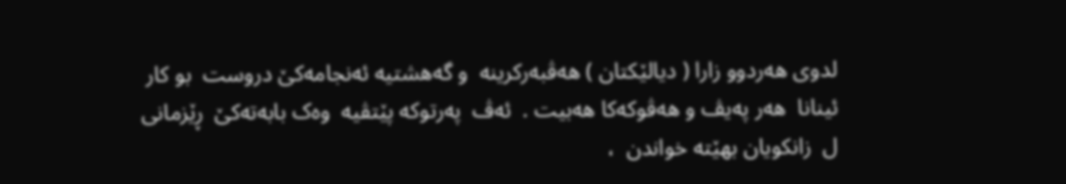لدوی هه‌ردوو زارا ( دیالێکتان ) هه‌ڤبه‌رکرینه‌  و گه‌هشتیه‌ ئه‌نجامه‌کێ دروست  بو کار ئینانا  هه‌ر په‌یڤ و هه‌ڤوکه‌کا هه‌بیت .  ئه‌ڤ  په‌رتوکه‌ پێتڤیه‌  وه‌ک بابه‌ته‌کێ  ڕێزمانی  ل  زانکویان بهێته‌ خواندن  ،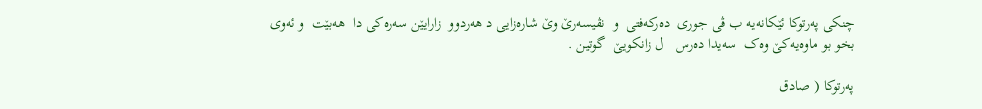چنکی په‌رتوکا ئێکانه‌یه‌ ب ڤی جور‌ی  ده‌رکه‌فتی  و  نڤیسه‌رێ وێ شاره‌زایی د هه‌ردوو  زارایێن سه‌ره‌کی دا  هه‌بێت  و ئه‌وی بخو بو ماوه‌یه‌کێ وه‌ک  سه‌یدا ده‌رس   ل زانکویێ  گوتین .

په‌رتوکا ( صادق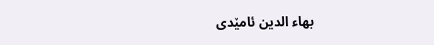بهاء الدین ئامێدی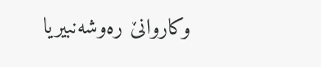وکاروانێ ره‌وشه‌نبیریا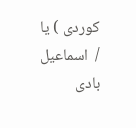کوردی ) یا /  اسماعیل بادی